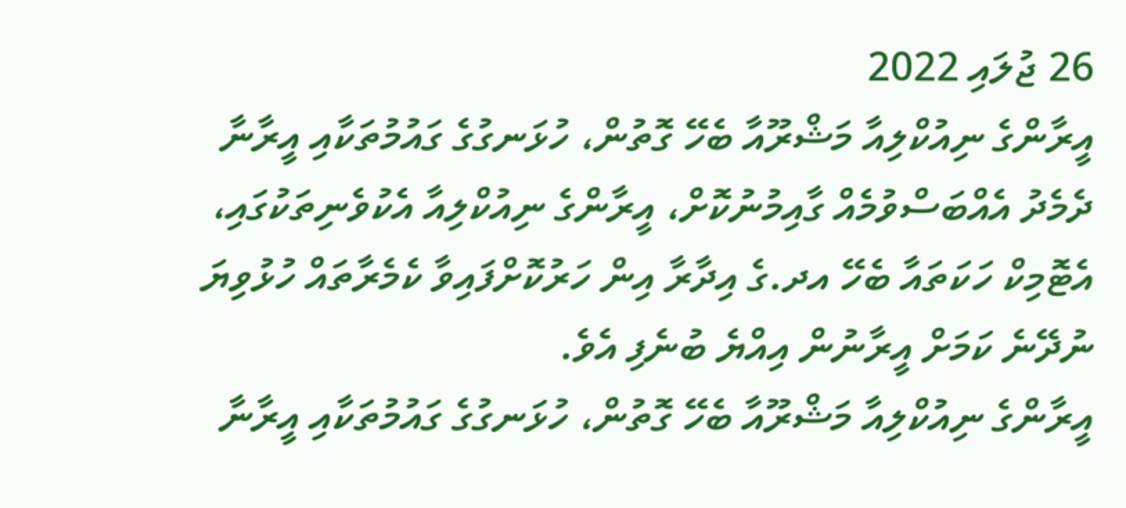26 ޖުލައި 2022
އީރާންގެ ނިއުކްލިއާ މަޝްރޫއާ ބެހޭ ގޮތުން، ހުޅަނގުގެ ގައުމުތަކާއި އީރާނާ ދެމެދު އެއްބަސްވުމެއް ގާއިމުނުކޮށް، އީރާންގެ ނިއުކްލިއާ އެކުވެނިތަކުގައި، އެޓޮމިކް ހަކަތައާ ބެހޭ އދ.ގެ އިދާރާ އިން ހަރުކޮށްފައިވާ ކެމެރާތައް ހުޅުވިޔަ ނުދޭނެ ކަމަށް އީރާނުން އިއްޔެ ބުނެފި އެވެ.
އީރާންގެ ނިއުކްލިއާ މަޝްރޫއާ ބެހޭ ގޮތުން، ހުޅަނގުގެ ގައުމުތަކާއި އީރާނާ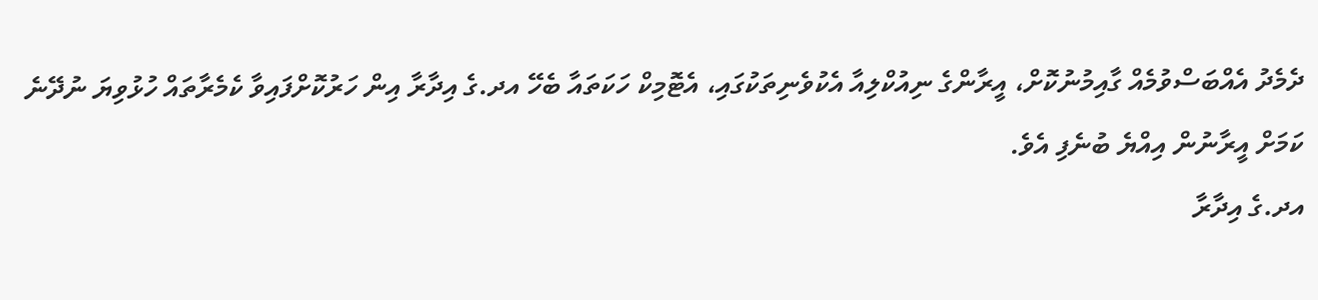ދެމެދު އެއްބަސްވުމެއް ގާއިމުނުކޮށް، އީރާންގެ ނިއުކްލިއާ އެކުވެނިތަކުގައި، އެޓޮމިކް ހަކަތައާ ބެހޭ އދ.ގެ އިދާރާ އިން ހަރުކޮށްފައިވާ ކެމެރާތައް ހުޅުވިޔަ ނުދޭނެ ކަމަށް އީރާނުން އިއްޔެ ބުނެފި އެވެ.
އދ.ގެ އިދާރާ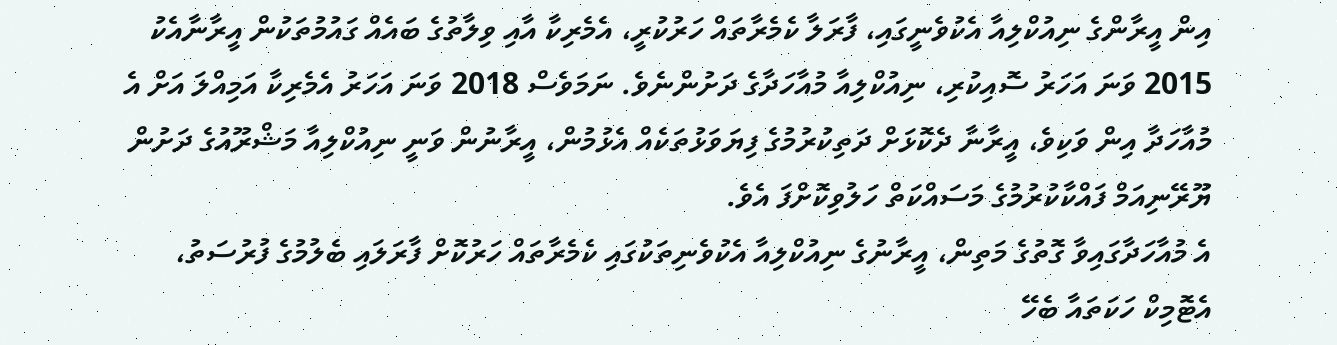އިން އީރާންގެ ނިއުކްލިއާ އެކުވެނީގައި، ފާރަލާ ކެމެރާތައް ހަރުކުރީ، އެމެރިކާ އާއި ވިލާތުގެ ބައެއް ގައުމުތަކުން އީރާނާއެކު 2015 ވަނަ އަހަރު ސޮއިކުރި، ނިއުކްލިއާ މުއާހަދާގެ ދަށުންނެވެ. ނަމަވެސް 2018 ވަނަ އަހަރު އެމެރިކާ އަމިއްލަ އަށް އެ މުއާހަދާ އިން ވަކިވެ، އީރާނާ ދެކޮޅަށް ދަތިކުރުމުގެ ފިޔަވަޅުތަކެއް އެޅުމުން، އީރާނުން ވަނީ ނިއުކްލިއާ މަޝްރޫއުގެ ދަށުން ޔޫރޭނިއަމް ފައްކާކުރުމުގެ މަސައްކަތް ހަލުވިކޮށްފަ އެވެ.
އެ މުއާހަދާގައިވާ ގޮތުގެ މަތިން، އީރާނުގެ ނިއުކްލިއާ އެކުވެނިތަކުގައި ކެމެރާތައް ހަރުކޮށް ފާރަލައި ބެލުމުގެ ފުރުސަތު، އެޓޮމިކް ހަކަތައާ ބެހޭ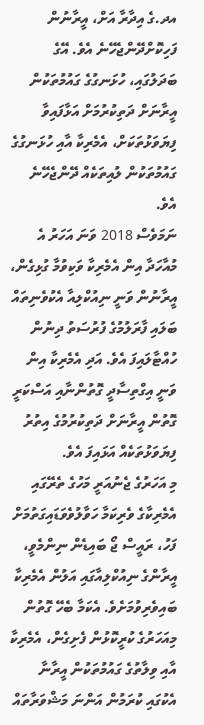އދ.ގެ އިދާރާ އަށް، އީރާނުން ފަހިކޮށްދޭންޖެހޭނެ އެވެ. އޭގެ ބަދަލުގައި، ހުޅަނގުގެ ގައުމުތަކުން އީރާނަށް ދަތިކުރުމަށް އަޅާފައިވާ ފިޔަވަޅުތަކަށް، އެމެރިކާ އާއި ހުޅަނގުގެ ގައުމުތަކުން ލުއިތަކެއް ދޭންޖެހޭނެ އެވެ.
ނަމަވެސް 2018 ވަނަ އަހަރު އެ މުއާހަދާ އިން އެމެރިކާ ވަކިވުމާ ގުޅިގެން، އީރާނުން ވަނީ ނިއުކްލިއާ އެކުވެނިތައް ބަލައި ފާރަލުމުގެ ފުރުސަތު ދިނުން ހުއްޓާލައިފަ އެވެ. އަދި އެމެރިކާ އިން ވަނީ އިގްތިސާދީ ގޮތުންނާއި އަސްކަރީ ގޮތުން އީރާނަށް ދަތިކުރުމުގެ އިތުރު ފިޔަވަޅުތަކެއް އަޅައިފަ އެވެ.
މި އަހަރުގެ ޖެނުއަރީ މަހުގެ ތެރޭގައި އެމެރިކާގެ ވެރިކަމާ ހަވާލުވެވަޑައިގަތުމަށް ފަހު، ރައީސް ޖޯ ބައިޑެން ނިންމެވީ، އީރާންގެ ނިއުކްލިއާގައި އަލުން އެމެރިކާ ބައިވެރިވުމަށެވެ. އެކަމާ ބެހޭ ގޮތުން މިއަހަރުގެ ކުރީކޮޅުން ފެށިގެން، އެމެރިކާ އާއި ވިލާތުގެ ގައުމުތަކުން އީރާނާ އެކުގައި ކުރަމުން އަންނަ މަޝްވަރާތައް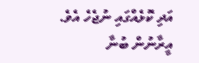އަދި ކޮޅެއްގައި ނުޖެހެ އެވެ.
އީރާނުން ބުނާ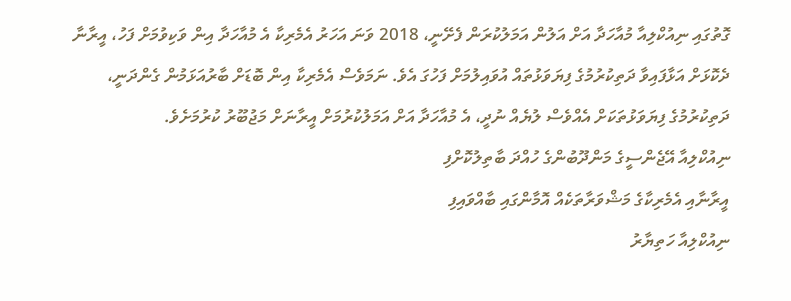ގޮތުގައި ނިއުކްލިއާ މުއާހަދާ އަށް އަލުން އަމަލުކުރަން ފެށޭނީ، 2018 ވަނަ އަހަރު އެމެރިކާ އެ މުއާހަދާ އިން ވަކިވުމަށް ފަހު، އީރާނާ ދެކޮޅަށް އަޅާފައިވާ ދަތިކުރުމުގެ ފިޔަވަޅުތައް އުވައިލުމަށް ފަހުގަ އެވެ. ނަމަވެސް އެމެރިކާ އިން ބޮޑަށް ބާރުއަޅަމުން ގެންދަނީ، ދަތިކުރުމުގެ ފިޔަވަޅުތަކަށް އެއްވެސް ލުޔެއް ނުދީ، އެ މުއާހަދާ އަށް އަމަލުކުރުމަށް އީރާނަށް މަޖުބޫރު ކުރުމަށެވެ.
ނިއުކްލިއާ އޭޖެންސީގެ މަންދޫބުންގެ ހުއްދަ ބާތިލުކޮށްފި
އީރާނާއި އެމެރިކާގެ މަޝްވަރާތަކެއް އޮމާންގައި ބާއްވައިފި
ނިއުކްލިއާ ހަތިޔާރު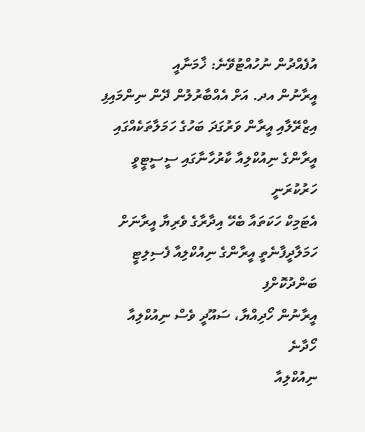އުފެއްދުން ނުހުއްޓުވޭނެ: ޚާމަނާއީ
އީރާނުން އދ. އަށް އެއްބާރުލުން ދޭން ނިންމައިފި
އިޒްރޭލާއި އީރާން ވަރުގަދަ ބަހުގެ ހަމަލާތަކެއްގައި
އީރާންގެ ނިއުކްލިއާ ކާރުހާނާގައި ސީސީޓީވީ ހަރުކުރަނީ
އެޓަމިކް ހަކަތައާ ބެހޭ އިދާރާގެ ވެރިޔާ އީރާނަށް
ހަމަލާދީފާނެތީ އީރާންގެ ނިއުކްލިއާ ފެސިލިޓީ ބަންދުކޮށްފި
އީރާނުން ހޯދިއްޔާ، ސައޫދީ ވެސް ނިއުކްލިއާ ހޯދާނެ
ނިއުކްލިއާ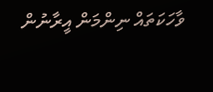ވާހަކަތައް ނިންމަން އީރާނުން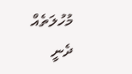މުހުލަތެއް ދެނީ